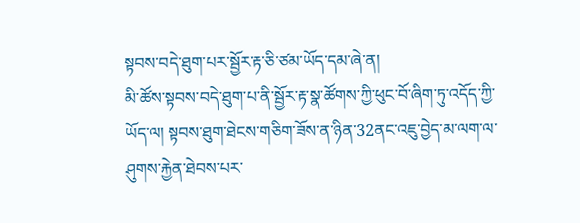སྟབས་བདེ་ཐུག་པར་སྦྱོར་རྟ་ཅི་ཙམ་ཡོད་དམ་ཞེ་ན།
མི་ཚོས་སྟབས་བདེ་ཐུག་པ་ནི་སྦྱོར་རྟ་སྣ་ཚོགས་ཀྱི་ཕུང་བོ་ཞིག་ཏུ་འདོད་ཀྱི་ཡོད་ལ། སྟབས་ཐུག་ཐེངས་གཅིག་ཟོས་ན་ཉིན་32ནང་འཇུ་བྱེད་མ་ལག་ལ་ཤུགས་རྐྱེན་ཐེབས་པར་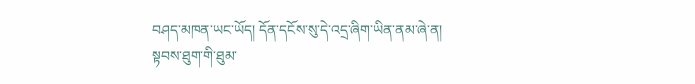བཤད་མཁན་ཡང་ཡོད། དོན་དངོས་སུ་དེ་འདྲ་ཞིག་ཡིན་ནམ་ཞེ་ན།
སྟབས་ཐུག་གི་ཐུམ་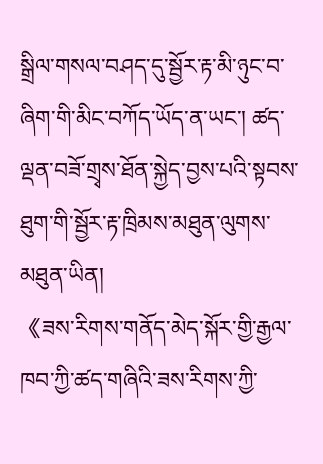སྒྲིལ་གསལ་བཤད་དུ་སྦྱོར་རྟ་མི་ཉུང་བ་ཞིག་གི་མིང་བཀོད་ཡོད་ན་ཡང་། ཚད་ལྡན་བཟོ་གྲྭས་ཐོན་སྐྱེད་བྱས་པའི་སྟབས་ཐུག་གི་སྦྱོར་རྟ་ཁྲིམས་མཐུན་ལུགས་མཐུན་ཡིན།
《ཟས་རིགས་གནོད་མེད་སྐོར་གྱི་རྒྱལ་ཁབ་ཀྱི་ཚད་གཞིའི་ཟས་རིགས་ཀྱི་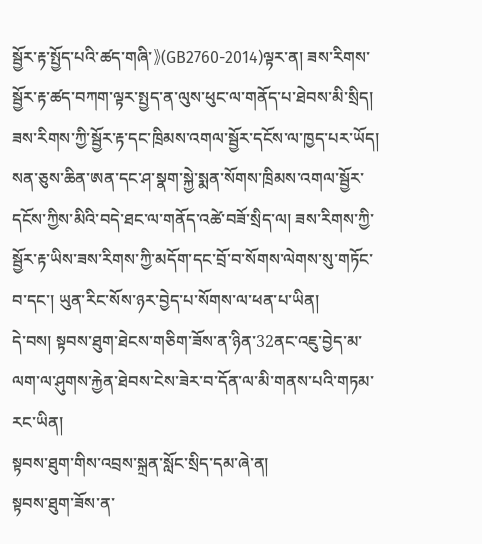སྦྱོར་རྟ་སྤྱོད་པའི་ཚད་གཞི་》(GB2760-2014)ལྟར་ན། ཟས་རིགས་སྦྱོར་རྟ་ཚད་བཀག་ལྟར་སྤྱད་ན་ལུས་ཕུང་ལ་གནོད་པ་ཐེབས་མི་སྲིད།
ཟས་རིགས་ཀྱི་སྦྱོར་རྟ་དང་ཁྲིམས་འགལ་སྦྱོར་དངོས་ལ་ཁྱད་པར་ཡོད།
སན་ཅུས་ཆིན་ཨན་དང་ཤ་སྣག་སྐྱེ་སྨན་སོགས་ཁྲིམས་འགལ་སྦྱོར་དངོས་ཀྱིས་མིའི་བདེ་ཐང་ལ་གནོད་འཚེ་བཟོ་སྲིད་ལ། ཟས་རིགས་ཀྱི་སྦྱོར་རྟ་ཡིས་ཟས་རིགས་ཀྱི་མདོག་དང་བྲོ་བ་སོགས་ལེགས་སུ་གཏོང་བ་དང་། ཡུན་རིང་སོས་ཉར་བྱེད་པ་སོགས་ལ་ཕན་པ་ཡིན།
དེ་བས། སྟབས་ཐུག་ཐེངས་གཅིག་ཟོས་ན་ཉིན་32ནང་འཇུ་བྱེད་མ་ལག་ལ་ཤུགས་རྐྱེན་ཐེབས་ངེས་ཟེར་བ་དོན་ལ་མི་གནས་པའི་གཏམ་རང་ཡིན།
སྟབས་ཐུག་གིས་འབྲས་སྐྲན་སློང་སྲིད་དམ་ཞེ་ན།
སྟབས་ཐུག་ཟོས་ན་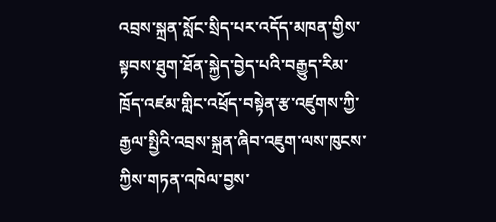འབྲས་སྐྲན་སློང་སྲིད་པར་འདོད་མཁན་གྱིས་སྟབས་ཐུག་ཐོན་སྐྱེད་བྱེད་པའི་བརྒྱུད་རིམ་ཁྲོད་འཛམ་གླིང་འཕྲོད་བསྟེན་རྩ་འཛུགས་ཀྱི་རྒྱལ་སྤྱིའི་འབྲས་སྐྲན་ཞིབ་འཇུག་ལས་ཁུངས་ཀྱིས་གཏན་འཁེལ་བྱས་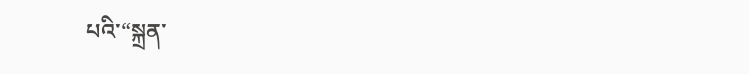པའི་“སྐྲན་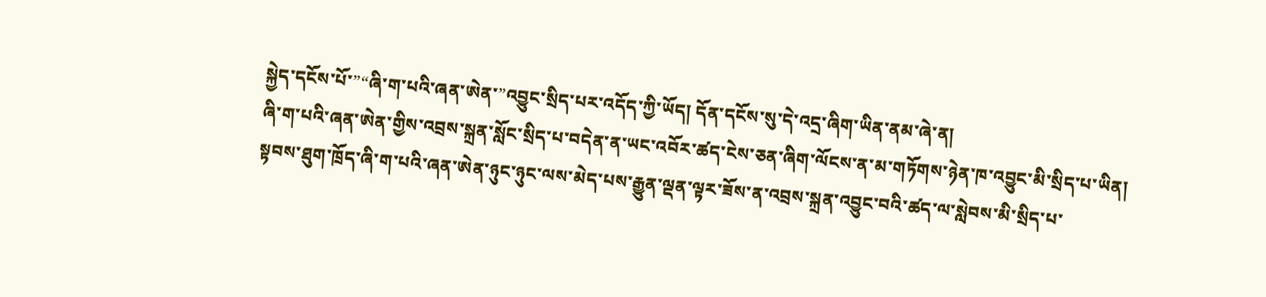སྐྱེད་དངོས་པོ་”“ཞི་ག་པའི་ཞན་ཨེན་”འབྱུང་སྲིད་པར་འདོད་ཀྱི་ཡོད། དོན་དངོས་སུ་དེ་འདྲ་ཞིག་ཡིན་ནམ་ཞེ་ན།
ཞི་ག་པའི་ཞན་ཨེན་གྱིས་འབྲས་སྐྲན་སློང་སྲིད་པ་བདེན་ན་ཡང་འབོར་ཚད་ངེས་ཅན་ཞིག་ལོངས་ན་མ་གཏོགས་ཉེན་ཁ་འབྱུང་མི་སྲིད་པ་ཡིན།
སྟབས་ཐུག་ཁྲོད་ཞི་ག་པའི་ཞན་ཨེན་ཉུང་ཉུང་ལས་མེད་པས་རྒྱུན་ལྡན་ལྟར་ཟོས་ན་འབྲས་སྐྲན་འབྱུང་བའི་ཚད་ལ་སླེབས་མི་སྲིད་པ་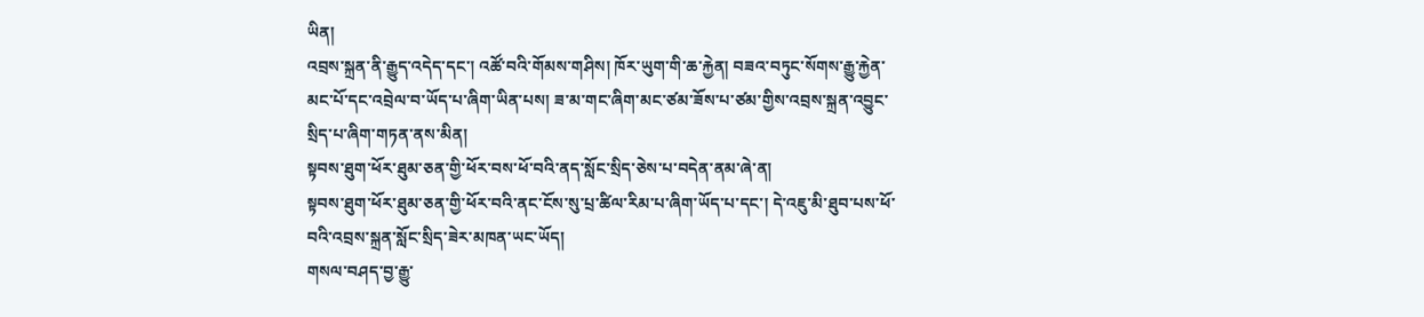ཡིན།
འབྲས་སྐྲན་ནི་རྒྱུད་འདེད་དང་། འཚོ་བའི་གོམས་གཤིས། ཁོར་ཡུག་གི་ཆ་རྐྱེན། བཟའ་བཏུང་སོགས་རྒྱུ་རྐྱེན་མང་པོ་དང་འབྲེལ་བ་ཡོད་པ་ཞིག་ཡིན་པས། ཟ་མ་གང་ཞིག་མང་ཙམ་ཟོས་པ་ཙམ་གྱིས་འབྲས་སྐྲན་འབྱུང་སྲིད་པ་ཞིག་གཏན་ནས་མིན།
སྟབས་ཐུག་ཕོར་ཐུམ་ཅན་གྱི་ཕོར་བས་ཕོ་བའི་ནད་སློང་སྲིད་ཅེས་པ་བདེན་ནམ་ཞེ་ན།
སྟབས་ཐུག་ཕོར་ཐུམ་ཅན་གྱི་ཕོར་བའི་ནང་ངོས་སུ་པྲ་ཚིལ་རིམ་པ་ཞིག་ཡོད་པ་དང་། དེ་འཇུ་མི་ཐུབ་པས་ཕོ་བའི་འབྲས་སྐྲན་སློང་སྲིད་ཟེར་མཁན་ཡང་ཡོད།
གསལ་བཤད་བྱ་རྒྱུ་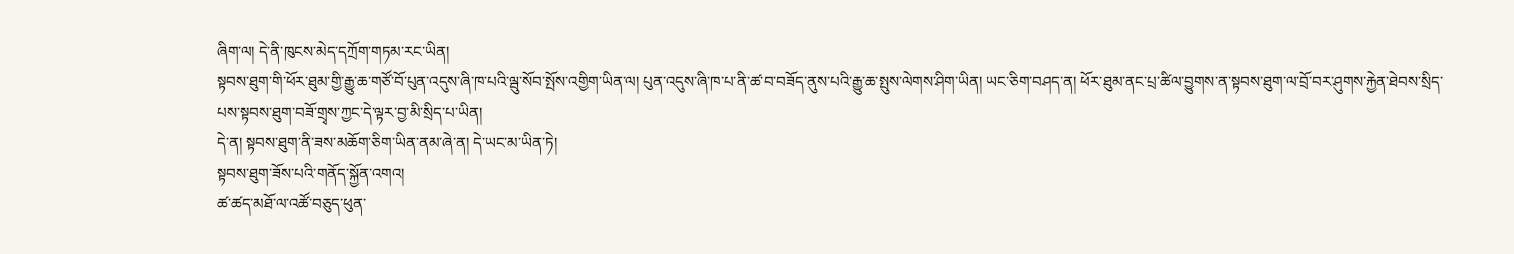ཞིག་ལ། དེ་ནི་ཁུངས་མེད་དཀྲོག་གཏམ་རང་ཡིན།
སྟབས་ཐུག་གི་ཕོར་ཐུམ་གྱི་རྒྱུ་ཆ་གཙོ་བོ་པུན་འདུས་ཞི་ཁ་པའི་ལྦུ་སོབ་སྤོས་འགྱིག་ཡིན་ལ། པུན་འདུས་ཞི་ཁ་པ་ནི་ཚ་བ་བཟོད་ནུས་པའི་རྒྱུ་ཆ་སྤུས་ལེགས་ཤིག་ཡིན། ཡང་ཅིག་བཤད་ན། ཕོར་ཐུམ་ནང་པྲ་ཚིལ་བྱུགས་ན་སྟབས་ཐུག་ལ་བྲོ་བར་ཤུགས་རྐྱེན་ཐེབས་སྲིད་པས་སྟབས་ཐུག་བཟོ་གྲྭས་ཀྱང་དེ་ལྟར་བྱ་མི་སྲིད་པ་ཡིན།
དེ་ན། སྟབས་ཐུག་ནི་ཟས་མཆོག་ཅིག་ཡིན་ནམ་ཞེ་ན། དེ་ཡང་མ་ཡིན་ཏེ།
སྟབས་ཐུག་ཟོས་པའི་གནོད་སྐྱོན་འགའ།
ཚ་ཚད་མཐོ་ལ་འཚོ་བཅུད་ཕུན་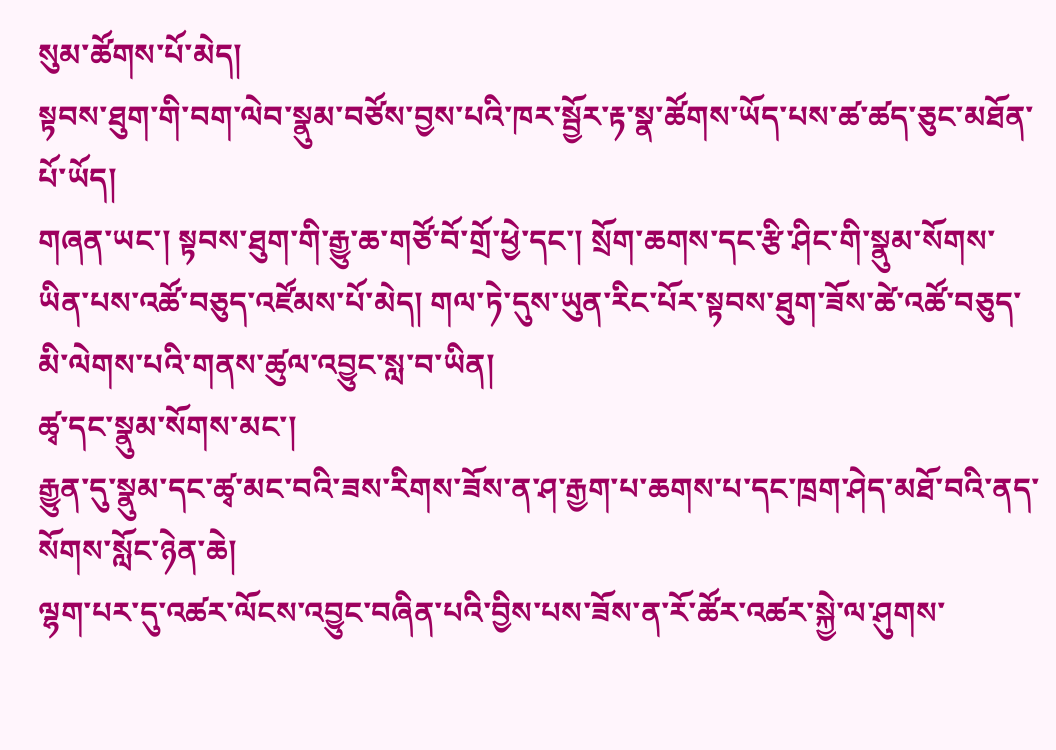སུམ་ཚོགས་པོ་མེད།
སྟབས་ཐུག་གི་བག་ལེབ་སྣུམ་བཙོས་བྱས་པའི་ཁར་སྦྱོར་རྟ་སྣ་ཚོགས་ཡོད་པས་ཚ་ཚད་ཅུང་མཐོན་པོ་ཡོད།
གཞན་ཡང་། སྟབས་ཐུག་གི་རྒྱུ་ཆ་གཙོ་བོ་གྲོ་ཕྱེ་དང་། སྲོག་ཆགས་དང་རྩི་ཤིང་གི་སྣུམ་སོགས་ཡིན་པས་འཚོ་བཅུད་འཛོམས་པོ་མེད། གལ་ཏེ་དུས་ཡུན་རིང་པོར་སྟབས་ཐུག་ཟོས་ཚེ་འཚོ་བཅུད་མི་ལེགས་པའི་གནས་ཚུལ་འབྱུང་སླ་བ་ཡིན།
ཚྭ་དང་སྣུམ་སོགས་མང་།
རྒྱུན་དུ་སྣུམ་དང་ཚྭ་མང་བའི་ཟས་རིགས་ཟོས་ན་ཤ་རྒྱག་པ་ཆགས་པ་དང་ཁྲག་ཤེད་མཐོ་བའི་ནད་སོགས་སློང་ཉེན་ཆེ།
ལྷག་པར་དུ་འཚར་ལོངས་འབྱུང་བཞིན་པའི་བྱིས་པས་ཟོས་ན་རོ་ཚོར་འཚར་སྐྱེ་ལ་ཤུགས་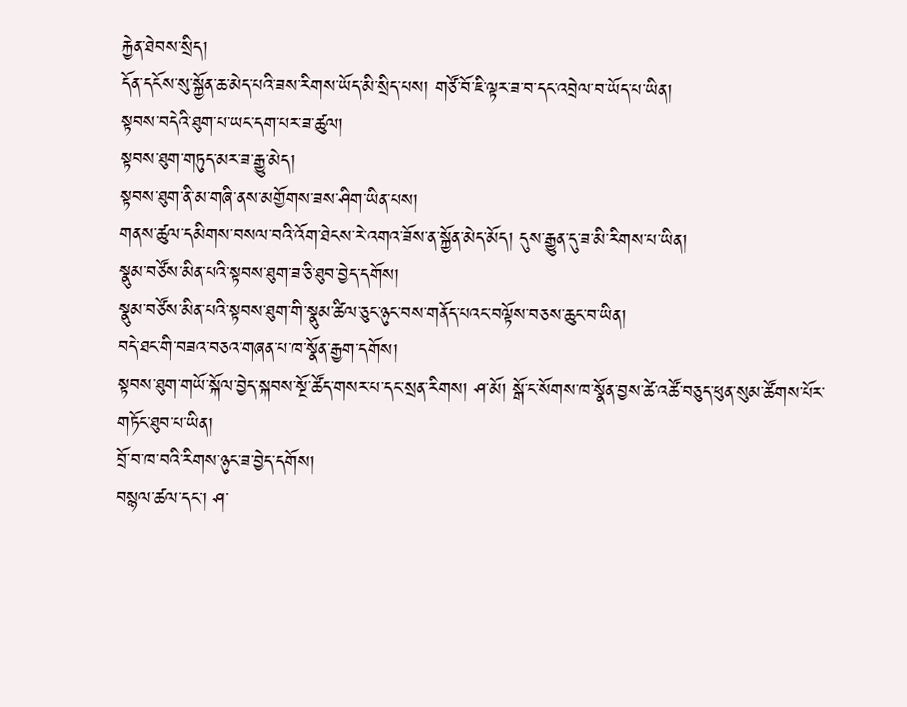རྐྱེན་ཐེབས་སྲིད།
དོན་དངོས་སུ་སྐྱོན་ཆ་མེད་པའི་ཟས་རིགས་ཡོད་མི་སྲིད་པས། གཙོ་བོ་ཇི་ལྟར་ཟ་བ་དང་འབྲེལ་བ་ཡོད་པ་ཡིན།
སྟབས་བདེའི་ཐུག་པ་ཡང་དག་པར་ཟ་ཚུལ།
སྟབས་ཐུག་གཏུད་མར་ཟ་རྒྱུ་མེད།
སྟབས་ཐུག་ནི་མ་གཞི་ནས་མགྱོགས་ཟས་ཤིག་ཡིན་པས།
གནས་ཚུལ་དམིགས་བསལ་བའི་འོག་ཐེངས་རེ་འགའ་ཟོས་ན་སྐྱོན་མེད་མོད། དུས་རྒྱུན་དུ་ཟ་མི་རིགས་པ་ཡིན།
སྣུམ་བཙོས་མིན་པའི་སྟབས་ཐུག་ཟ་ཅི་ཐུབ་བྱེད་དགོས།
སྣུམ་བཙོས་མིན་པའི་སྟབས་ཐུག་གི་སྣུམ་ཚིལ་ཅུང་ཉུང་བས་གནོད་པའང་བལྟོས་བཅས་ཆུང་བ་ཡིན།
བདེ་ཐང་གི་བཟའ་བཅའ་གཞན་པ་ཁ་སྣོན་རྒྱག་དགོས།
སྟབས་ཐུག་གཡོ་སྐོལ་བྱེད་སྐབས་སྔོ་ཚོད་གསར་པ་དང་སྲན་རིགས། ཤ་མོ། སྒོ་ང་སོགས་ཁ་སྣོན་བྱས་ཚེ་འཚོ་བཅུད་ཕུན་སུམ་ཚོགས་པོར་གཏོང་ཐུབ་པ་ཡིན།
བྲོ་བ་ཁ་བའི་རིགས་ཉུང་ཟ་བྱེད་དགོས།
བསྙལ་ཚལ་དང་། ཤ་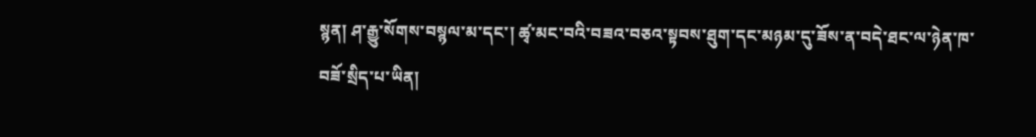སྙན། ཤ་རྒྱུ་སོགས་བསྙལ་མ་དང་། ཚྭ་མང་བའི་བཟའ་བཅའ་སྟབས་ཐུག་དང་མཉམ་དུ་ཟོས་ན་བདེ་ཐང་ལ་ཉེན་ཁ་བཟོ་སྲིད་པ་ཡིན།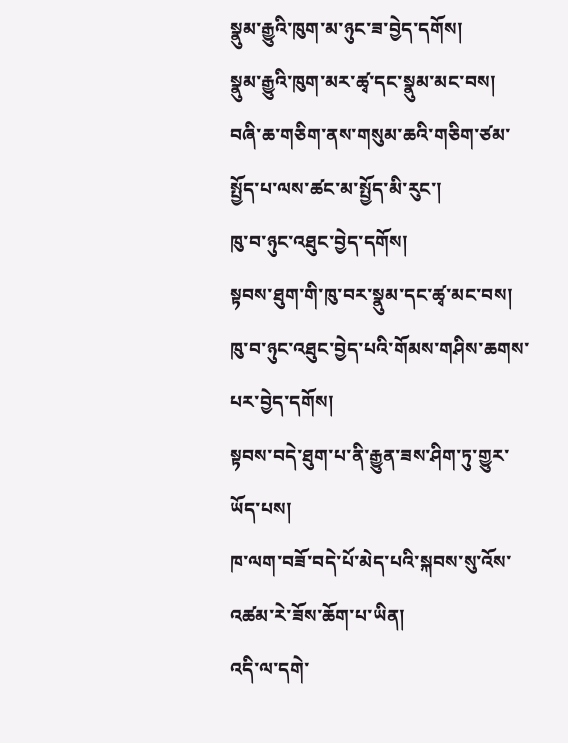སྣུམ་རྒྱུའི་ཁུག་མ་ཉུང་ཟ་བྱེད་དགོས།
སྣུམ་རྒྱུའི་ཁུག་མར་ཚྭ་དང་སྣུམ་མང་བས། བཞི་ཆ་གཅིག་ནས་གསུམ་ཆའི་གཅིག་ཙམ་སྤྱོད་པ་ལས་ཚང་མ་སྤྱོད་མི་རུང་།
ཁུ་བ་ཉུང་འཐུང་བྱེད་དགོས།
སྟབས་ཐུག་གི་ཁུ་བར་སྣུམ་དང་ཚྭ་མང་བས། ཁུ་བ་ཉུང་འཐུང་བྱེད་པའི་གོམས་གཤིས་ཆགས་པར་བྱེད་དགོས།
སྟབས་བདེ་ཐུག་པ་ནི་རྒྱུན་ཟས་ཤིག་ཏུ་གྱུར་ཡོད་པས།
ཁ་ལག་བཟོ་བདེ་པོ་མེད་པའི་སྐབས་སུ་འོས་འཚམ་རེ་ཟོས་ཆོག་པ་ཡིན།
འདི་ལ་དགེ་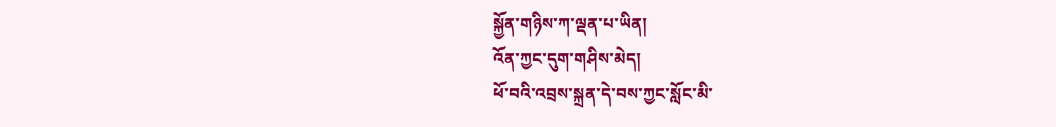སྐྱོན་གཉིས་ཀ་ལྡན་པ་ཡིན།
འོན་ཀྱང་དུག་གཤིས་མེད།
ཕོ་བའི་འབྲས་སྐྲན་དེ་བས་ཀྱང་སློང་མི་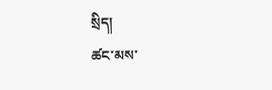སྲིད།
ཚང་མས་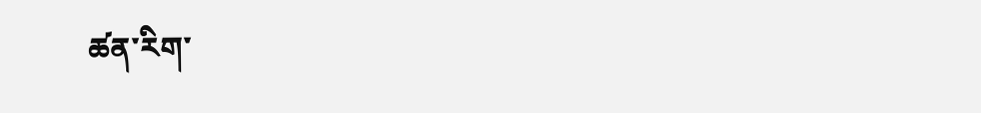ཚན་རིག་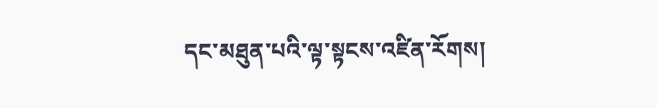དང་མཐུན་པའི་ལྟ་སྟངས་འཛིན་རོགས།